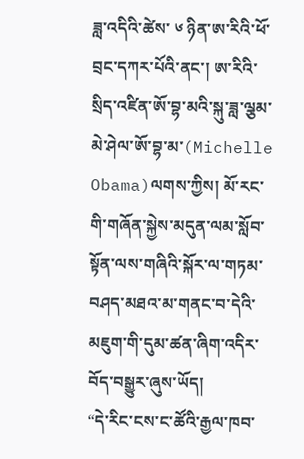ཟླ་འདིའི་ཚེས་ ༦ ཉིན་ཨ་རིའི་ཕོ་བྲང་དཀར་པོའི་ནང་། ཨ་རིའི་སྲིད་འཛིན་ཨོ་བྷ་མའི་སྐུ་ཟླ་ལྕམ་མེ་ཤེལ་ཨོ་བྷ་མ་(Michelle Obama)ལགས་ཀྱིས། མོ་རང་གི་གཞོན་སྐྱེས་མདུན་ལམ་སློབ་སྟོན་ལས་གཞིའི་སྐོར་ལ་གཏམ་བཤད་མཐའ་མ་གནང་བ་དེའི་མཇུག་གི་དུམ་ཚན་ཞིག་འདིར་བོད་བསྒྱུར་ཞུས་ཡོད།
“དེ་རིང་ངས་ང་ཚོའི་རྒྱལ་ཁབ་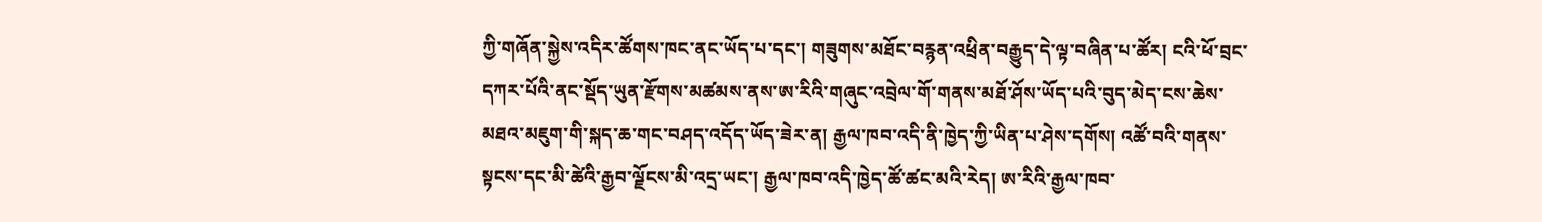ཀྱི་གཞོན་སྐྱེས་འདིར་ཚོགས་ཁང་ནང་ཡོད་པ་དང་། གཟུགས་མཐོང་བརྙན་འཕྲིན་བརྒྱུད་དེ་ལྟ་བཞིན་པ་ཚོར། ངའི་ཕོ་བྲང་དཀར་པོའི་ནང་སྡོད་ཡུན་རྫོགས་མཚམས་ནས་ཨ་རིའི་གཞུང་འབྲེལ་གོ་གནས་མཐོ་ཤོས་ཡོད་པའི་བུད་མེད་ངས་ཆེས་མཐའ་མཇུག་གི་སྐད་ཆ་གང་བཤད་འདོད་ཡོད་ཟེར་ན། རྒྱལ་ཁབ་འདི་ནི་ཁྱེད་ཀྱི་ཡིན་པ་ཤེས་དགོས། འཚོ་བའི་གནས་སྟངས་དང་མི་ཚེའི་རྒྱབ་ལྗོངས་མི་འདྲ་ཡང་། རྒྱལ་ཁབ་འདི་ཁྱེད་ཚོ་ཚང་མའི་རེད། ཨ་རིའི་རྒྱལ་ཁབ་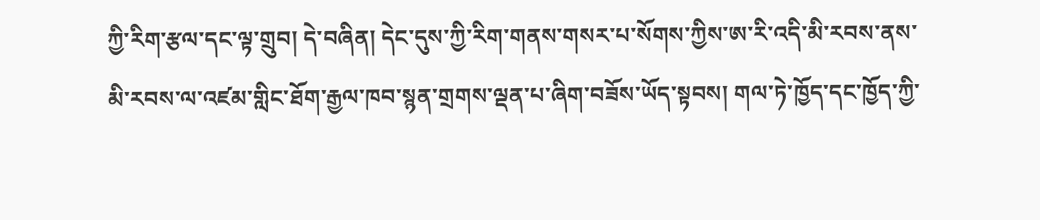ཀྱི་རིག་རྩལ་དང་ལྟ་གྲུབ། དེ་བཞིན། དེང་དུས་ཀྱི་རིག་གནས་གསར་པ་སོགས་ཀྱིས་ཨ་རི་འདི་མི་རབས་ནས་མི་རབས་ལ་འཛམ་གླིང་ཐོག་རྒྱལ་ཁབ་སྙན་གྲགས་ལྡན་པ་ཞིག་བཟོས་ཡོད་སྟབས། གལ་ཏེ་ཁྱོད་དང་ཁྱོད་ཀྱི་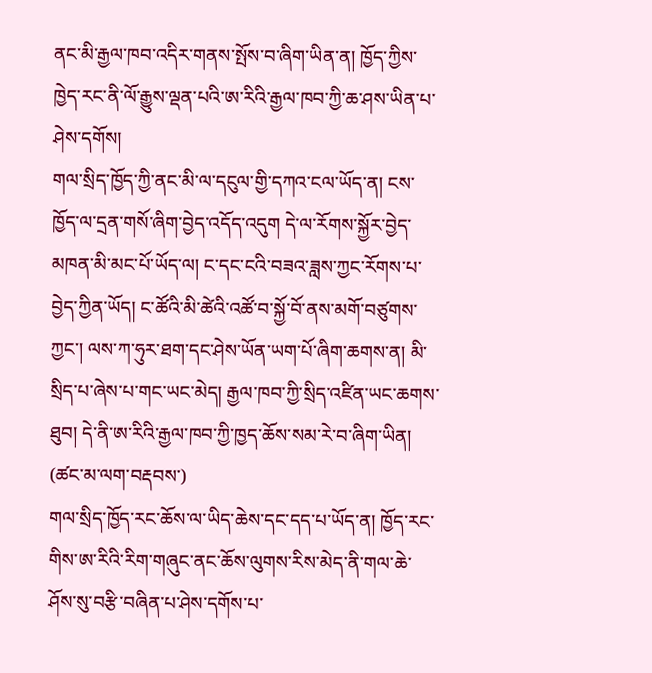ནང་མི་རྒྱལ་ཁབ་འདིར་གནས་སྤོས་བ་ཞིག་ཡིན་ན། ཁྱོད་ཀྱིས་ཁྱེད་རང་ནི་ལོ་རྒྱུས་ལྡན་པའི་ཨ་རིའི་རྒྱལ་ཁབ་ཀྱི་ཆ་ཤས་ཡིན་པ་ཤེས་དགོས།
གལ་སྲིད་ཁྱོད་ཀྱི་ནང་མི་ལ་དངུལ་གྱི་དཀའ་ངལ་ཡོད་ན། ངས་ཁྱོད་ལ་དྲན་གསོ་ཞིག་བྱེད་འདོད་འདུག དེ་ལ་རོགས་སྐྱོར་བྱེད་མཁན་མི་མང་པོ་ཡོད་ལ། ང་དང་ངའི་བཟའ་ཟླས་ཀྱང་རོགས་པ་བྱེད་ཀྱིན་ཡོད། ང་ཚོའི་མི་ཚེའི་འཚོ་བ་སྐྱོ་བོ་ནས་མགོ་བཙུགས་ཀྱང་། ལས་ཀ་ཧུར་ཐག་དང་ཤེས་ཡོན་ཡག་པོ་ཞིག་ཆགས་ན། མི་སྲིད་པ་ཞེས་པ་གང་ཡང་མེད། རྒྱལ་ཁབ་ཀྱི་སྲིད་འཛིན་ཡང་ཆགས་ཐུབ། དེ་ནི་ཨ་རིའི་རྒྱལ་ཁབ་ཀྱི་ཁྱད་ཆོས་སམ་རེ་བ་ཞིག་ཡིན། (ཚང་མ་ལག་བརྡབས་)
གལ་སྲིད་ཁྱོད་རང་ཆོས་ལ་ཡིད་ཆེས་དང་དད་པ་ཡོད་ན། ཁྱོད་རང་གིས་ཨ་རིའི་རིག་གཞུང་ནང་ཆོས་ལུགས་རིས་མེད་ནི་གལ་ཆེ་ཤོས་སུ་བརྩི་བཞིན་པ་ཤེས་དགོས་པ་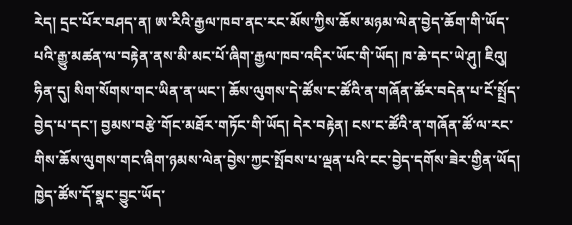རེད། དྲང་པོར་བཤད་ན། ཨ་རིའི་རྒྱལ་ཁབ་ནང་རང་མོས་ཀྱིས་ཆོས་མཉམ་ལེན་བྱེད་ཆོག་གི་ཡོད་པའི་རྒྱུ་མཚན་ལ་བརྟེན་ནས་མི་མང་པོ་ཞིག་རྒྱལ་ཁབ་འདིར་ཡོང་གི་ཡོད། ཁ་ཆེ་དང་ཡེ་ཤུ། ཇིའུ། ཧིན་དུ། སིག་སོགས་གང་ཡིན་ན་ཡང་། ཆོས་ལུགས་དེ་ཚོས་ང་ཚོའི་ན་གཞོན་ཚོར་བདེན་པ་ངོ་སྤྲོད་བྱེད་པ་དང་། བྱམས་བརྩེ་གོང་མཐོར་གཏོང་གི་ཡོད། དེར་བརྟེན། ངས་ང་ཚོའི་ན་གཞོན་ཚོ་ལ་རང་གིས་ཆོས་ལུགས་གང་ཞིག་ཉམས་ལེན་བྱེས་ཀྱང་སྤོབས་པ་ལྡན་པའི་ངང་བྱེད་དགོས་ཟེར་གྱིན་ཡོད། ཁྱེད་ཚོས་དོ་སྣང་བྱུང་ཡོད་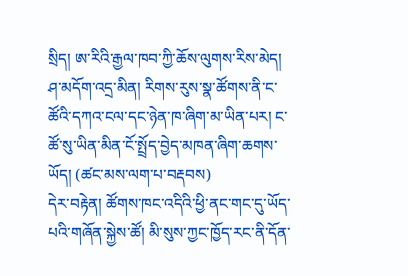སྲིད། ཨ་རིའི་རྒྱལ་ཁབ་ཀྱི་ཆོས་ལུགས་རིས་མེད། ཤ་མདོག་འདྲ་མིན། རིགས་རུས་སྣ་ཚོགས་ནི་ང་ཚོའི་དཀའ་ངལ་དང་ཉེན་ཁ་ཞིག་མ་ཡིན་པར། ང་ཚོ་སུ་ཡིན་མིན་ངོ་སྤྲོད་བྱེད་མཁན་ཞིག་ཆགས་ཡོད། (ཚང་མས་ལག་པ་བརྡབས)
དེར་བརྟེན། ཚོགས་ཁང་འདིའི་ཕྱི་ནང་གང་དུ་ཡོད་པའི་གཞོན་སྐྱེས་ཚོ། མི་སུས་ཀྱང་ཁྱོད་རང་ནི་དོན་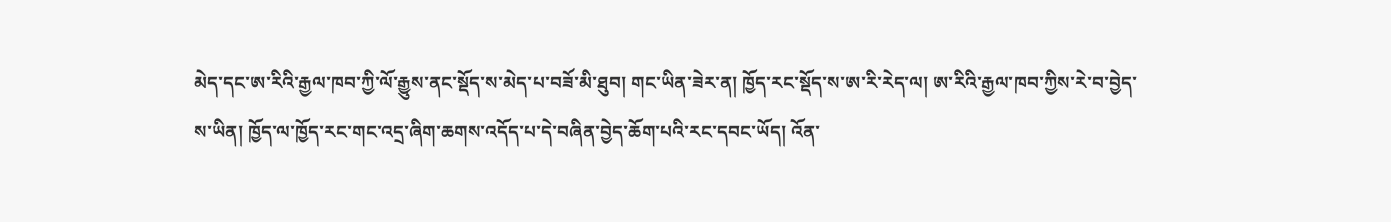མེད་དང་ཨ་རིའི་རྒྱལ་ཁབ་ཀྱི་ལོ་རྒྱུས་ནང་སྡོད་ས་མེད་པ་བཟོ་མི་ཐུབ། གང་ཡིན་ཟེར་ན། ཁྱོད་རང་སྡོད་ས་ཨ་རི་རེད་ལ། ཨ་རིའི་རྒྱལ་ཁབ་ཀྱིས་རེ་བ་བྱེད་ས་ཡིན། ཁྱོད་ལ་ཁྱོད་རང་གང་འདྲ་ཞིག་ཆགས་འདོད་པ་དེ་བཞིན་བྱེད་ཆོག་པའི་རང་དབང་ཡོད། འོན་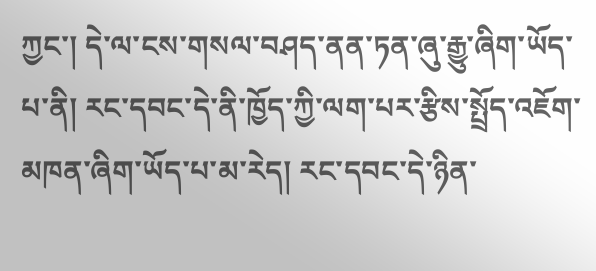ཀྱང་། དེ་ལ་ངས་གསལ་བཤད་ནན་ཏན་ཞུ་རྒྱུ་ཞིག་ཡོད་པ་ནི། རང་དབང་དེ་ནི་ཁྱོད་ཀྱི་ལག་པར་རྩིས་སྤྲོད་འཇོག་མཁན་ཞིག་ཡོད་པ་མ་རེད། རང་དབང་དེ་ཉིན་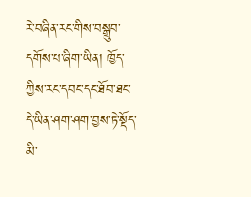རེ་བཞིན་རང་གིས་བསྒྲུབ་དགོས་པ་ཞིག་ཡིན། ཁྱོད་ཀྱིས་རང་དབང་དང་ཐོབ་ཐང་དེ་ཡིན་ཤག་ཤག་བྱས་ཏེ་སྡོད་མི་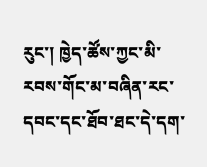རུང་། ཁྱེད་ཚོས་ཀྱང་མི་རབས་གོང་མ་བཞིན་རང་དབང་དང་ཐོབ་ཐང་དེ་དག་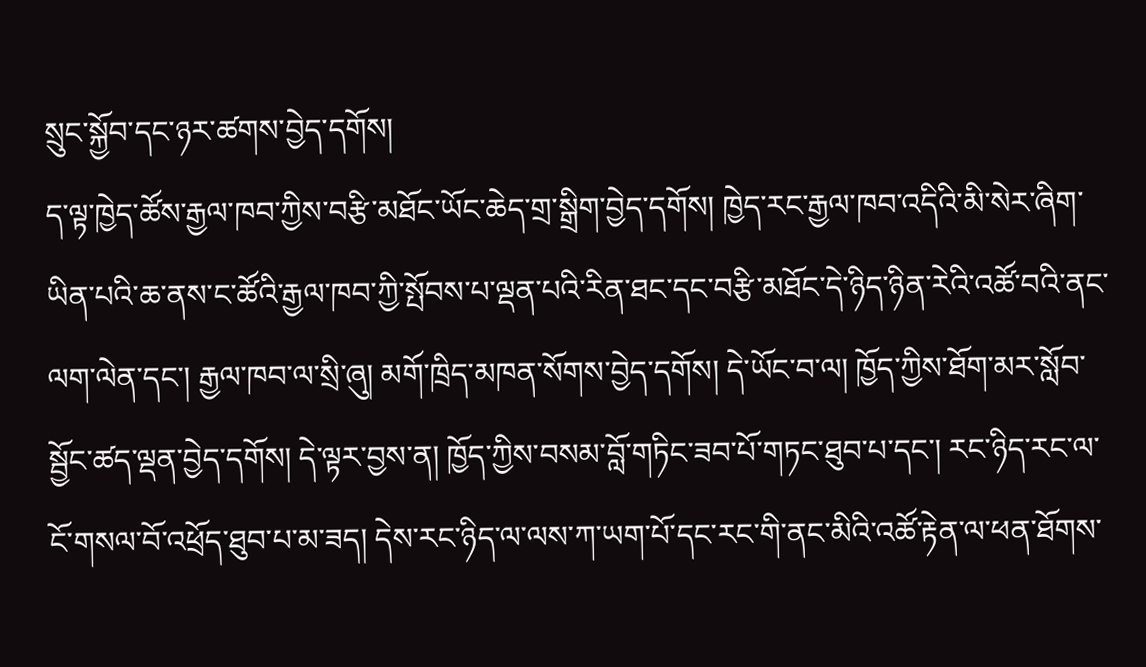སྲུང་སྐྱོབ་དང་ཉར་ཚགས་བྱེད་དགོས།
ད་ལྟ་ཁྱེད་ཚོས་རྒྱལ་ཁབ་ཀྱིས་བརྩི་མཐོང་ཡོང་ཆེད་གྲ་སྒྲིག་བྱེད་དགོས། ཁྱེད་རང་རྒྱལ་ཁབ་འདིའི་མི་སེར་ཞིག་ཡིན་པའི་ཆ་ནས་ང་ཚོའི་རྒྱལ་ཁབ་ཀྱི་སྤོབས་པ་ལྡན་པའི་རིན་ཐང་དང་བརྩི་མཐོང་དེ་ཉིད་ཉིན་རེའི་འཚོ་བའི་ནང་ལག་ལེན་དང་། རྒྱལ་ཁབ་ལ་སྲི་ཞུ། མགོ་ཁྲིད་མཁན་སོགས་བྱེད་དགོས། དེ་ཡོང་བ་ལ། ཁྱོད་ཀྱིས་ཐོག་མར་སློབ་སྦྱོང་ཚད་ལྡན་བྱེད་དགོས། དེ་ལྟར་བྱས་ན། ཁྱོད་ཀྱིས་བསམ་བློ་གཏིང་ཟབ་པོ་གཏང་ཐུབ་པ་དང་། རང་ཉིད་རང་ལ་ངོ་གསལ་བོ་འཕྲོད་ཐུབ་པ་མ་ཟད། དེས་རང་ཉིད་ལ་ལས་ཀ་ཡག་པོ་དང་རང་གི་ནང་མིའི་འཚོ་རྟེན་ལ་ཕན་ཐོགས་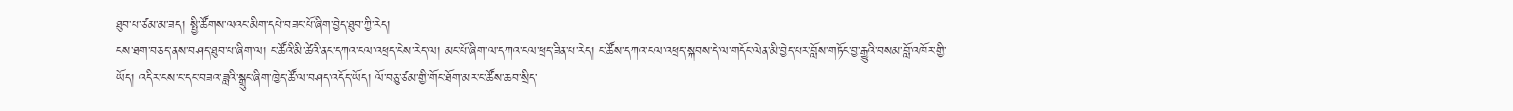ཐུབ་པ་ཙམ་མ་ཟད། སྤྱི་ཚོགས་ལའང་མིག་དཔེ་བཟང་པོ་ཞིག་བྱེད་ཐུབ་ཀྱི་རེད།
ངས་ཐག་བཅད་ནས་བཤད་ཐུབ་པ་ཞིག་ལ། ང་ཚོའི་མི་ཚེའི་ནང་དཀའ་ངལ་འཕྲད་ངེས་རེད་ལ། མང་པོ་ཞིག་ལ་དཀའ་ངལ་ཕྲད་ཟིན་པ་རེད། ང་ཚོས་དཀའ་ངལ་འཕྲད་སྐབས་དེ་ལ་གདོང་ལེན་མི་བྱེད་པར་བློས་གཏོང་བྱ་རྒྱུའི་བསམ་བློ་འཁོར་གྱི་ཡོད། འདིར་ངས་ང་དང་བཟའ་ཟླའི་སྒྲུང་ཞིག་ཁྱེད་ཚོ་ལ་བཤད་འདོད་ཡོད། ལོ་བཅུ་ཙམ་གྱི་གོང་ཐོག་མར་ང་ཚོས་ཆབ་སྲིད་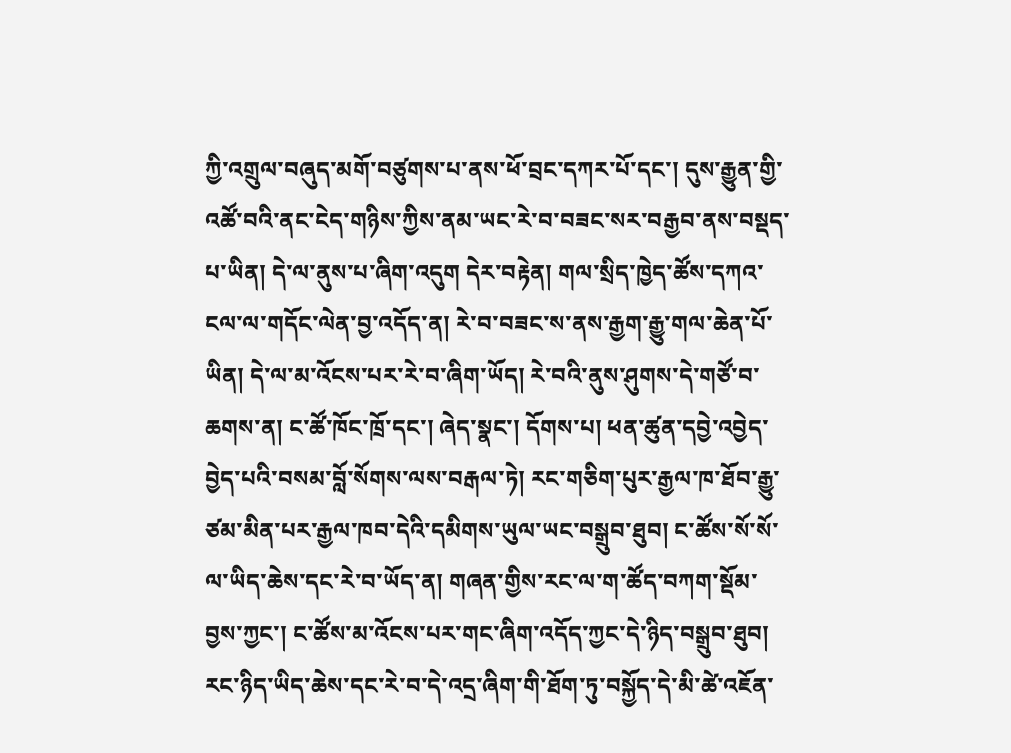ཀྱི་འགྲུལ་བཞུད་མགོ་བཙུགས་པ་ནས་ཕོ་བྲང་དཀར་པོ་དང་། དུས་རྒྱུན་གྱི་འཚོ་བའི་ནང་ངེད་གཉིས་ཀྱིས་ནམ་ཡང་རེ་བ་བཟང་སར་བརྒྱབ་ནས་བསྡད་པ་ཡིན། དེ་ལ་ནུས་པ་ཞིག་འདུག དེར་བརྟེན། གལ་སྲིད་ཁྱེད་ཚོས་དཀའ་ངལ་ལ་གདོང་ལེན་བྱ་འདོད་ན། རེ་བ་བཟང་ས་ནས་རྒྱག་རྒྱུ་གལ་ཆེན་པོ་ཡིན། དེ་ལ་མ་འོངས་པར་རེ་བ་ཞིག་ཡོད། རེ་བའི་ནུས་ཤུགས་དེ་གཙོ་བ་ཆགས་ན། ང་ཚོ་ཁོང་ཁྲོ་དང་། ཞེད་སྣང་། དོགས་པ། ཕན་ཚུན་དབྱེ་འབྱེད་བྱེད་པའི་བསམ་བློ་སོགས་ལས་བརྒལ་ཏེ། རང་གཅིག་པུར་རྒྱལ་ཁ་ཐོབ་རྒྱུ་ཙམ་མིན་པར་རྒྱལ་ཁབ་དེའི་དམིགས་ཡུལ་ཡང་བསྒྲུབ་ཐུབ། ང་ཚོས་སོ་སོ་ལ་ཡིད་ཆེས་དང་རེ་བ་ཡོད་ན། གཞན་གྱིས་རང་ལ་ག་ཚོད་བཀག་སྡོམ་བྱས་ཀྱང་། ང་ཚོས་མ་འོངས་པར་གང་ཞིག་འདོད་ཀྱང་དེ་ཉིད་བསྒྲུབ་ཐུབ། རང་ཉིད་ཡིད་ཆེས་དང་རེ་བ་དེ་འདྲ་ཞིག་གི་ཐོག་ཏུ་བསྐྱོད་དེ་མི་ཚེ་འཇོན་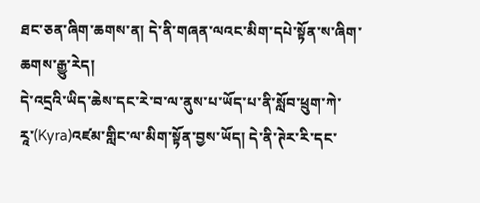ཐང་ཅན་ཞིག་ཆགས་ན། དེ་ནི་གཞན་ལའང་མིག་དཔེ་སྟོན་ས་ཞིག་ཆགས་རྒྱུ་རེད།
དེ་འདྲའི་ཡིད་ཆེས་དང་རེ་བ་ལ་ནུས་པ་ཡོད་པ་ནི་སློབ་ཕྲུག་ཀེ་རཱ་(Kyra)འཛམ་གླིང་ལ་མིག་སྟོན་བྱས་ཡོད། དེ་ནི་ཊེར་རི་དང་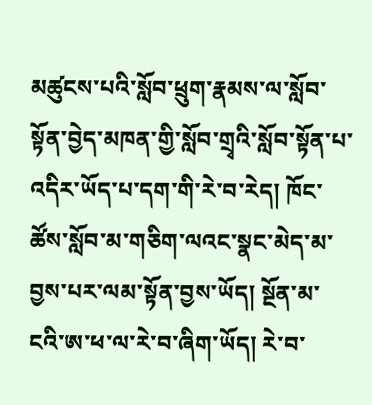མཚུངས་པའི་སློབ་ཕྲུག་རྣམས་ལ་སློབ་སྟོན་བྱེད་མཁན་གྱི་སློབ་གྲྭའི་སློབ་སྟོན་པ་འདིར་ཡོད་པ་དག་གི་རེ་བ་རེད། ཁོང་ཚོས་སློབ་མ་གཅིག་ལའང་སྣང་མེད་མ་བྱས་པར་ལམ་སྟོན་བྱས་ཡོད། སྔོན་མ་ངའི་ཨ་ཕ་ལ་རེ་བ་ཞིག་ཡོད། རེ་བ་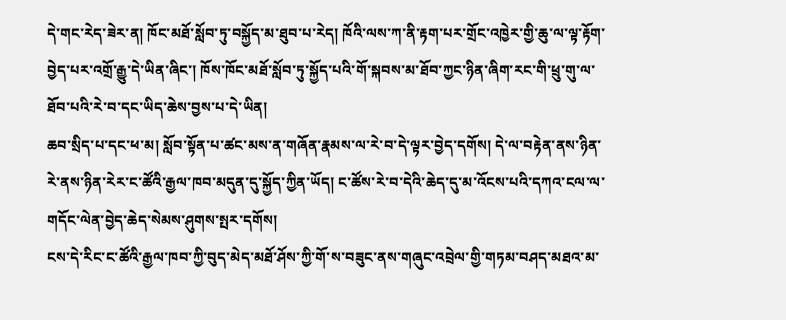དེ་གང་རེད་ཟེར་ན། ཁོང་མཐོ་སློབ་ཏུ་བསྐྱོད་མ་ཐུབ་པ་རེད། ཁོའི་ལས་ཀ་ནི་རྟག་པར་གྲོང་འཁྱེར་གྱི་ཆུ་ལ་ལྟ་རྟོག་བྱེད་པར་འགྲོ་རྒྱུ་དེ་ཡིན་ཞིང་། ཁོས་ཁོང་མཐོ་སློབ་ཏུ་སྐྱོད་པའི་གོ་སྐབས་མ་ཐོབ་ཀྱང་ཉིན་ཞིག་རང་གི་ཕྲུ་གུ་ལ་ཐོབ་པའི་རེ་བ་དང་ཡིད་ཆེས་བྱས་པ་དེ་ཡིན།
ཆབ་སྲིད་པ་དང་ཕ་མ། སློབ་སྟོན་པ་ཚང་མས་ན་གཞོན་རྣམས་ལ་རེ་བ་དེ་ལྟར་བྱེད་དགོས། དེ་ལ་བརྟེན་ནས་ཉིན་རེ་ནས་ཉིན་རེར་ང་ཚོའི་རྒྱལ་ཁབ་མདུན་དུ་སྐྱོད་ཀྱིན་ཡོད། ང་ཚོས་རེ་བ་དེའི་ཆེད་དུ་མ་འོངས་པའི་དཀའ་ངལ་ལ་གདོང་ལེན་བྱེད་ཆེད་སེམས་ཤུགས་སྤར་དགོས།
ངས་དེ་རིང་ང་ཚོའི་རྒྱལ་ཁབ་ཀྱི་བུད་མེད་མཐོ་ཤོས་ཀྱི་གོ་ས་བཟུང་ནས་གཞུང་འབྲེལ་གྱི་གཏམ་བཤད་མཐའ་མ་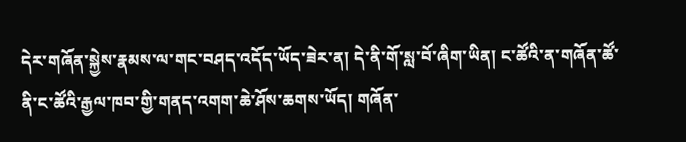དེར་གཞོན་སྐྱེས་རྣམས་ལ་གང་བཤད་འདོད་ཡོད་ཟེར་ན། དེ་ནི་གོ་སླ་བོ་ཞིག་ཡིན། ང་ཚོའི་ན་གཞོན་ཚོ་ནི་ང་ཚོའི་རྒྱལ་ཁབ་གྱི་གནད་འགག་ཆེ་ཤོས་ཆགས་ཡོད། གཞོན་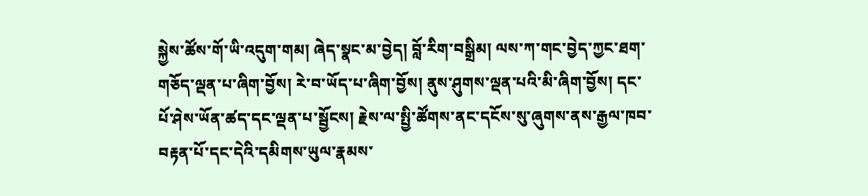སྐྱེས་ཚོས་གོ་ཡི་འདུག་གམ། ཞེད་སྣང་མ་བྱེད། བློ་རིག་བསྒྲིམ། ལས་ཀ་གང་བྱེད་ཀྱང་ཐག་གཅོད་ལྡན་པ་ཞིག་བྱོས། རེ་བ་ཡོད་པ་ཞིག་བྱོས། ནུས་ཤུགས་ལྡན་པའི་མི་ཞིག་བྱོས། དང་པོ་ཤེས་ཡོན་ཚད་དང་ལྡན་པ་སྦྱོངས། རྗེས་ལ་སྤྱི་ཚོགས་ནང་དངོས་སུ་ཞུགས་ནས་རྒྱལ་ཁབ་བརྟན་པོ་དང་དེའི་དམིགས་ཡུལ་རྣམས་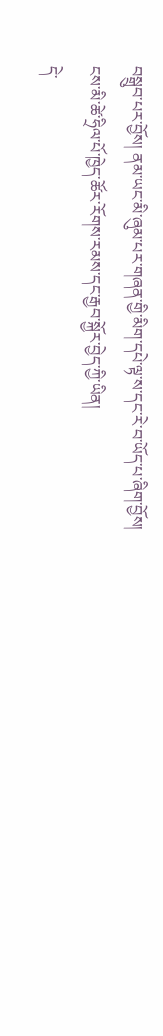བསྒྲུབ་པར་བྱོས། ནམ་ཡང་མི་ཞུམ་པར་གཞན་གྱི་མིག་དཔེ་ལྟ་ས་དང་རེ་བ་ཡོད་པ་ཞིག་བྱོས། ངས་མི་ཚེ་ཧྲིལ་པོ་ཁྱེད་ཚོར་རོགས་རམས་དང་རྒྱབ་སྐྱོར་བྱེད་ཀྱི་ཡིན།
དེ་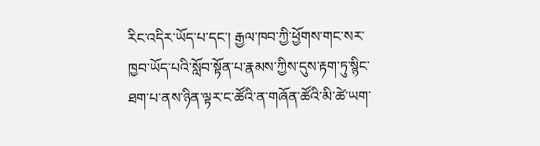རིང་འདིར་ཡོད་པ་དང་། རྒྱལ་ཁབ་ཀྱི་ཕྱོགས་གང་སར་ཁྱབ་ཡོད་པའི་སློབ་སྟོན་པ་རྣམས་ཀྱིས་དུས་རྟག་ཏུ་སྙིང་ཐག་པ་ནས་ཉིན་ལྟར་ང་ཚོའི་ན་གཞོན་ཚོའི་མི་ཚེ་ཡག་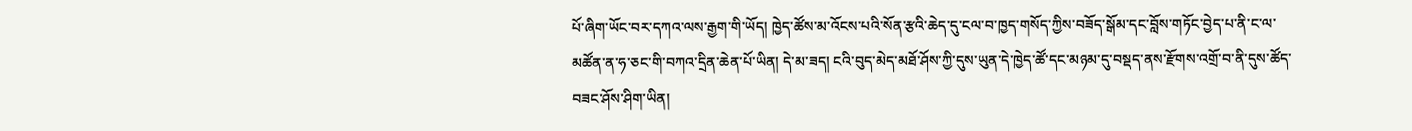པོ་ཞིག་ཡོང་བར་དཀའ་ལས་རྒྱག་གི་ཡོད། ཁྱེད་ཚོས་མ་འོངས་པའི་སོན་རྩའི་ཆེད་དུ་ངལ་བ་ཁྱད་གསོད་ཀྱིས་བཟོད་སྒོམ་དང་བློས་གཏོང་བྱེད་པ་ནི་ང་ལ་མཚོན་ན་ཧ་ཅང་གི་བཀའ་དྲིན་ཆེན་པོ་ཡིན། དེ་མ་ཟད། ངའི་བུད་མེད་མཐོ་ཤོས་ཀྱི་དུས་ཡུན་དེ་ཁྱེད་ཚོ་དང་མཉམ་དུ་བསྡད་ནས་རྫོགས་འགྲོ་བ་ནི་དུས་ཚོད་བཟང་ཤོས་ཤིག་ཡིན།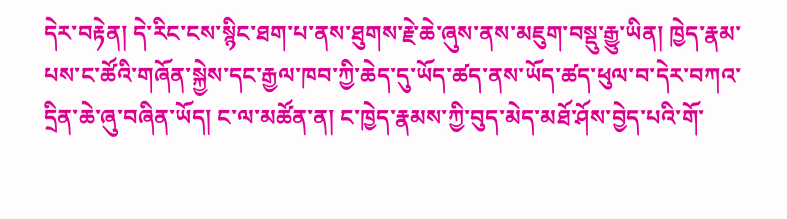དེར་བརྟེན། དེ་རིང་ངས་སྙིང་ཐག་པ་ནས་ཐུགས་རྗེ་ཆེ་ཞུས་ནས་མཇུག་བསྡུ་རྒྱུ་ཡིན། ཁྱེད་རྣམ་པས་ང་ཚོའི་གཞོན་སྐྱེས་དང་རྒྱལ་ཁབ་ཀྱི་ཆེད་དུ་ཡོད་ཚད་ནས་ཡོད་ཚད་ཕུལ་བ་དེར་བཀའ་དྲིན་ཆེ་ཞུ་བཞིན་ཡོད། ང་ལ་མཚོན་ན། ང་ཁྱེད་རྣམས་ཀྱི་བུད་མེད་མཐོ་ཤོས་བྱེད་པའི་གོ་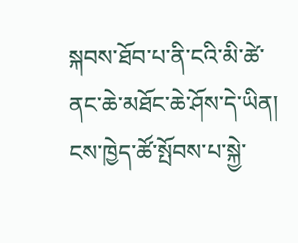སྐབས་ཐོབ་པ་ནི་ངའི་མི་ཚེ་ནང་ཆེ་མཐོང་ཆེ་ཤོས་དེ་ཡིན། ངས་ཁྱེད་ཚོ་སྤོབས་པ་སྐྱེ་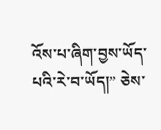འོས་པ་ཞིག་བྱས་ཡོད་པའི་རེ་བ་ཡོད།” ཅེས་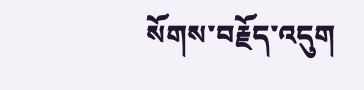སོགས་བརྗོད་འདུག